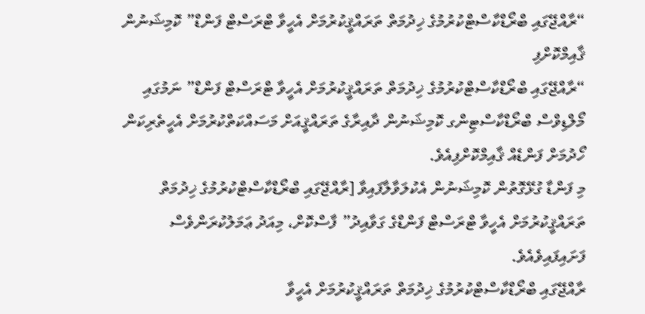“ރާއްޖޭގައި ބްރޯޑްކާސްޓްކުރުމުގެ ޚިދުމަތް ތަރައްޤީކުރުމަށް އެހީވާ ޓްރަސްޓް ފަންޑް” ކޮމިޝަނުން ޤާއިމްކޮށްފި
“ރާއްޖޭގައި ބްރޯޑްކާސްޓްކުރުމުގެ ޚިދުމަތް ތަރައްޤީކުރުމަށް އެހީވާ ޓްރަސްޓް ފަންޑް” ނަމުގައި މޯލްޑިވްސް ބްރޯޑްކާސްޓިންގ ކޮމިޝަނުން ދާއިރާގެ ތަރައްޤީއަށް މަސައްކަތްކުރުމަށް އެހީތެރިކަން ހޯދުމަށް ފަންޑެއް ޤާއިމްކޮށްފިއެވެ.
މި ފަންޑާ ގުޅޭގޮތުން ކޮމިޝަނުން އެކުލަވާލާފައިވާ [ރާއްޖޭގައި ބްރޯޑްކާސްޓްކުރުމުގެ ޚިދުމަތް ތަރައްޤީކުރުމަށް އެހީވާ ޓްރަސްޓް ފަންޑްގެ ގަވާއިދު” ފާސްކޮށް، މިއަދު ޢަމަލުކުރަންވެސް ފަށައިފައިވެއެވެ.
ރާއްޖޭގައި ބްރޯޑްކާސްޓްކުރުމުގެ ޚިދުމަތް ތަރައްޤީކުރުމަށް އެހީވާ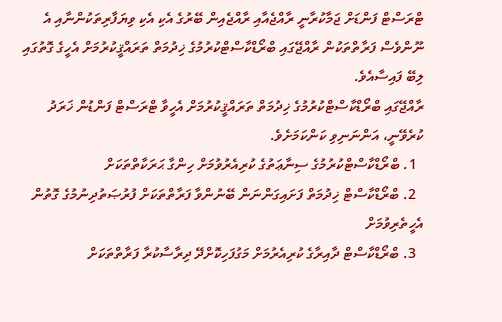ޓްރަސްޓް ފަންޑަށް ޖަމާކުރާނީ ރާއްޖެއާއި ރާއްޖެއިން ބޭރުގެ އެކި އެކި ވިޔަފާރިތަކުންނާއި އެ ނޫންވެސް ފަރާތްތަކުން ރާއްޖޭގައި ބްރޯޑްކާސްޓްކުރުމުގެ ޚިދުމަތް ތަރައްޤީކުރުމަށް އެހީގެ ގޮތުގައި ލިބޭ ފައިސާއެވެ.
ރާއްޖޭގައި ބްރޯޑްކާސްޓްކުރުމުގެ ޚިދުމަތް ތަރައްޤީކުރުމަށް އެހީވާ ޓްރަސްޓް ފަންޑުން ޚަރަދު ކުރެވޭނީ، އަންނަނިވި ކަންކަމަށެވެ.
  1. ބްރޯޑްކާސްޓްކުރުމުގެ ސިނާޢަތުގެ ކުރިއެރުވުމަށް ހިންގާ ޙަރަކާތްތަކަށް
  2. ބްރޯޑްކާސްޓް ޚިދުމަތް ފަށައިގަންނަން ބޭނުންވާ ފަރާތްތަކަށް ފުރުޞަތުދިނުމުގެ ގޮތުން އެހީތެރިވުމަށް
  3. ބްރޯޑްކާސްޓް ދާއިރާގެ ކުރިއެރުމަށް މަގުފަހިކޮށްދޭ ދިރާސާކުރާ ފަރާތްތަކަށް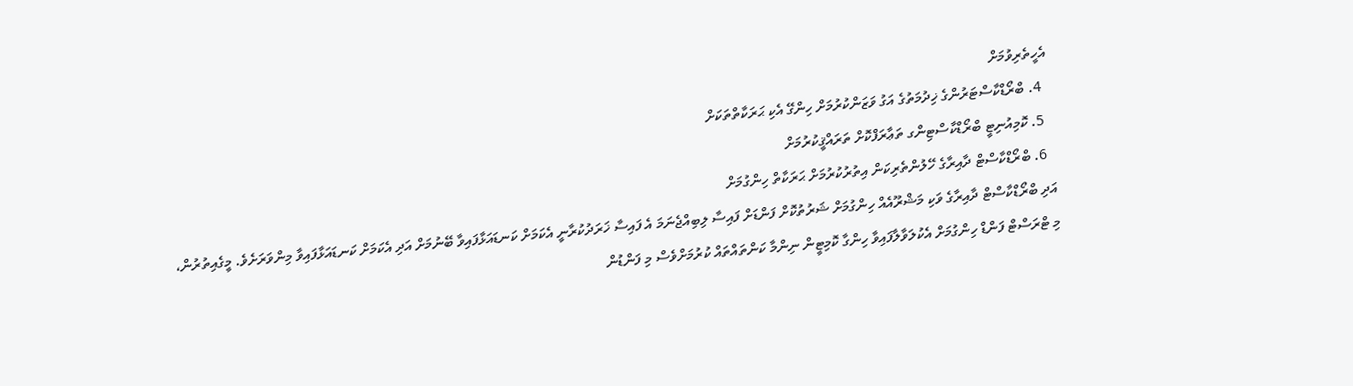އެހީތެރިވުމަށް
  4. ބްރޯޑްކާސްޓަރުންގެ ޚިދުމަތުގެ އަގު ވަޒަންކުރުމަށް ހިންގޭ އެކި ޙަރަކާތްތަކަށް
  5. ކޮމިއުނިޓީ ބްރޯޑްކާސްޓިންގ ތަޢާރަފްކޮށް ތަރައްޤީކުރުމަށް
  6. ބްރޯޑްކާސްޓް ދާއިރާގެ ހޭލުންތެރިކަން އިތުރުކުރުމަށް ޙަރަކާތް ހިންގުމަށް
އަދި ބްރޯޑްކާސްޓް ދާއިރާގެ ވަކި މަޝްރޫއެއް ހިންގުމަށް ޝަރުތުކޮށް ފަންޑަށް ފައިސާ ލިބިއްޖެނަމަ އެ ފައިސާ ޚަރަދުކުރާނީ އެކަމަށް ކަނޑައަޅާފައިވާ ބޭނުމަށް އަދި އެކަމަށް ކަނޑައަޅާފައިވާ މިންވަރަށެވެ. މީގެއިތުރުން، މި ޓްރަސްޓް ފަންޑް ހިންގުމަށް އެކުލަވާލާފައިވާ ހިންގާ ކޮމިޓީން ނިންމާ ކަންތައްތައް ކުރުމަށްވެސް މި ފަންޑުން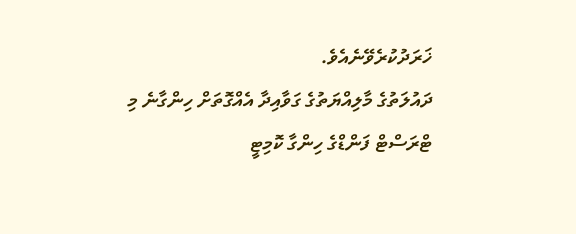ޚަރަދުކުރެވޭނެއެވެ.
ދައުލަތުގެ މާލިއްޔަތުގެ ގަވާއިދާ އެއްގޮތަށް ހިންގާނެ މި ޓްރަސްޓް ފަންޑްގެ ހިންގާ ކޮމިޓީ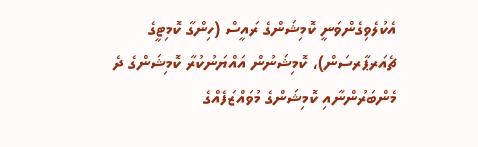އެކުލެވިގެންވަނީ ކޮމިޝަންގެ ރައީސް (ހިންގާ ކޮމިޓީގެ ޗެއަރޕާރސަން)، ކޮމިޝަނުން އައްޔަނުކުރާ ކޮމިޝަންގެ ދެ މެންބަރުންނާއި ކޮމިޝަންގެ މުވައްޒަފެއްގެ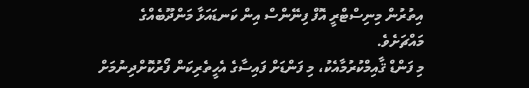އިތުރުން މިނިސްޓްރީ އޮފް ފިނޭންސް އިން ކަނޑައަޅާ މަންދޫބެއްގެ މައްޗަށެވެ.
މި ފަންޑް ޤާއިމްކުރުމާއެކު، މި ފަންޑަށް ފައިސާގެ އެހީތެރިކަން ފޯރުކޮށްދިނުމަށް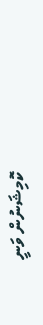ކޮމިޝަނުން ވަނީ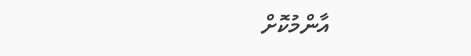އާންމުކޮށް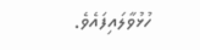ހުޅުވާލައިފައެވެ.